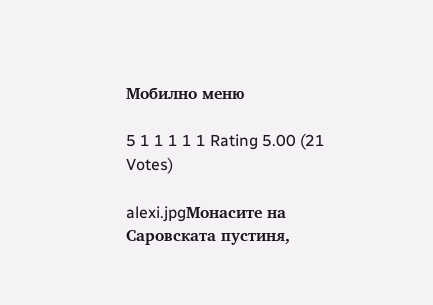Мобилно меню

5 1 1 1 1 1 Rating 5.00 (21 Votes)

alexi.jpgМонасите на Саровската пустиня,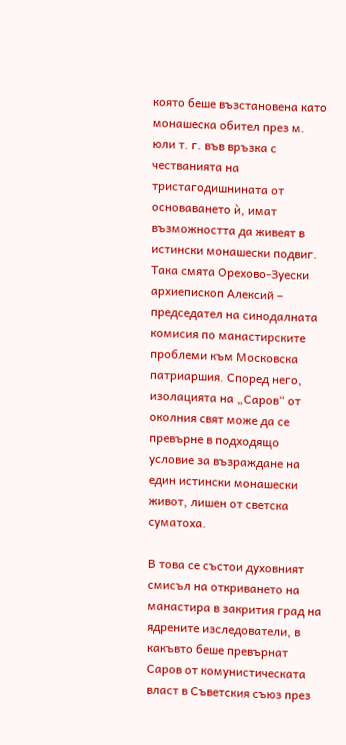която беше възстановена като монашеска обител през м. юли т. г. във връзка с честванията на тристагодишнината от основаването ѝ, имат възможността да живеят в истински монашески подвиг. Така смята Орехово-Зуески архиепископ Алексий – председател на синодалната комисия по манастирските проблеми към Московска патриаршия. Според него, изолацията на „Саров“ от околния свят може да се превърне в подходящо условие за възраждане на един истински монашески живот, лишен от светска суматоха.

В това се състои духовният смисъл на откриването на манастира в закрития град на ядрените изследователи, в какъвто беше превърнат Саров от комунистическата власт в Съветския съюз през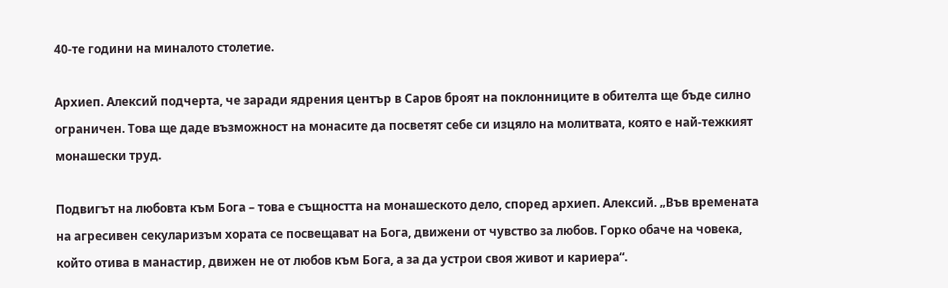40-те години на миналото столетие.

Архиеп. Алексий подчерта, че заради ядрения център в Саров броят на поклонниците в обителта ще бъде силно ограничен. Това ще даде възможност на монасите да посветят себе си изцяло на молитвата, която е най-тежкият монашески труд.

Подвигът на любовта към Бога – това е същността на монашеското дело, според архиеп. Алексий. „Във времената на агресивен секуларизъм хората се посвещават на Бога, движени от чувство за любов. Горко обаче на човека, който отива в манастир, движен не от любов към Бога, а за да устрои своя живот и кариера“.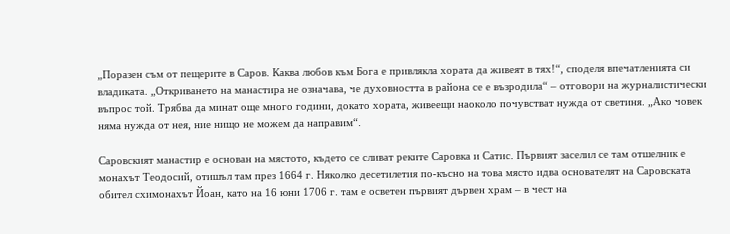„Поразен съм от пещерите в Саров. Каква любов към Бога е привлякла хората да живеят в тях!“, споделя впечатленията си владиката. „Откриването на манастира не означава, че духовността в района се е възродила“ – отговори на журналистически въпрос той. Трябва да минат още много години, докато хората, живеещи наоколо почувстват нужда от светиня. „Ако човек няма нужда от нея, ние нищо не можем да направим“.

Саровският манастир е основан на мястото, където се сливат реките Саровка и Сатис. Първият заселил се там отшелник е монахът Теодосий, отишъл там през 1664 г. Няколко десетилетия по-късно на това място идва основателят на Саровската обител схимонахът Йоан, като на 16 юни 1706 г. там е осветен първият дървен храм – в чест на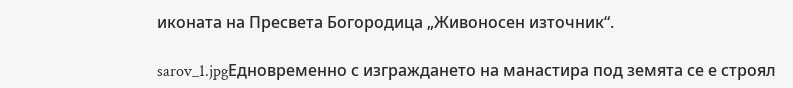иконата на Пресвета Богородица „Живоносен източник“.

sarov_1.jpgЕдновременно с изграждането на манастира под земята се е строял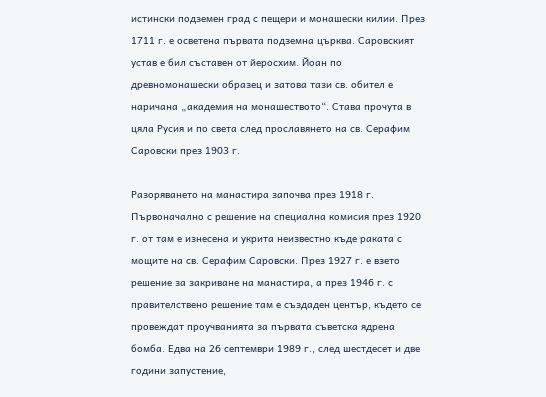истински подземен град с пещери и монашески килии. През 1711 г. е осветена първата подземна църква. Саровският устав е бил съставен от йеросхим. Йоан по древномонашески образец и затова тази св. обител е наричана „академия на монашеството“. Става прочута в цяла Русия и по света след прославянето на св. Серафим Саровски през 1903 г.

Разоряването на манастира започва през 1918 г. Първоначално с решение на специална комисия през 1920 г. от там е изнесена и укрита неизвестно къде раката с мощите на св. Серафим Саровски. През 1927 г. е взето решение за закриване на манастира, а през 1946 г. с правителствено решение там е създаден център, където се провеждат проучванията за първата съветска ядрена бомба. Едва на 26 септември 1989 г., след шестдесет и две години запустение,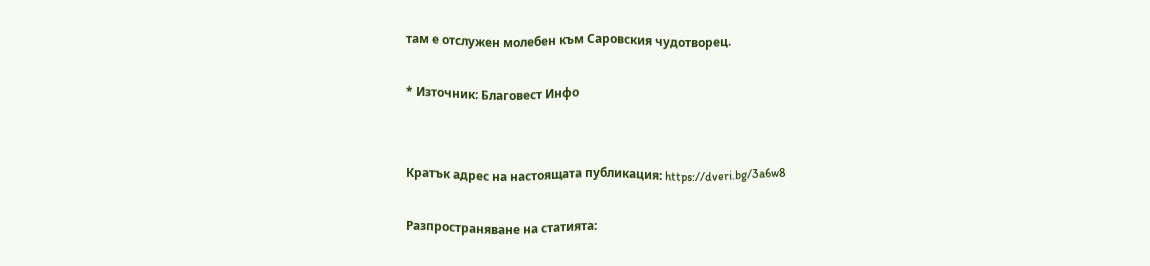там е отслужен молебен към Саровския чудотворец.

* Източник: Благовест Инфо


Кратък адрес на настоящата публикация: https://dveri.bg/3a6w8

Разпространяване на статията: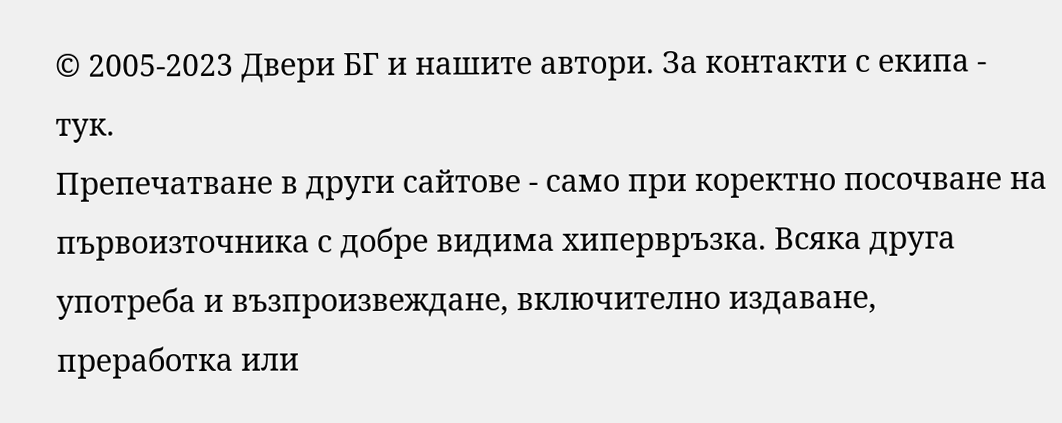© 2005-2023 Двери БГ и нашите автори. За контакти с екипа - тук.
Препечатване в други сайтове - само при коректно посочване на първоизточника с добре видима хипервръзка. Всяка друга употреба и възпроизвеждане, включително издаване, преработка или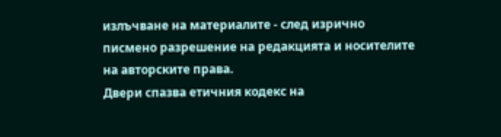излъчване на материалите - след изрично писмено разрешение на редакцията и носителите на авторските права.
Двери спазва етичния кодекс на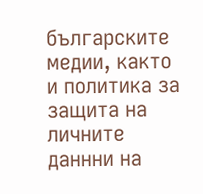българските медии, както и политика за защита на личните даннни на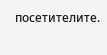посетителите.